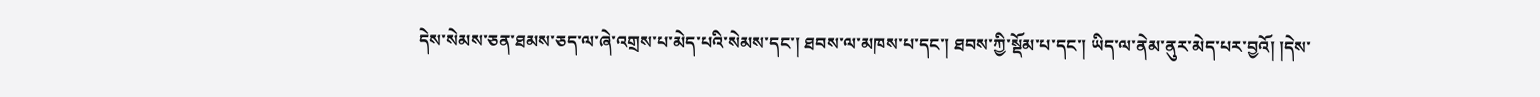དེས་སེམས་ཅན་ཐམས་ཅད་ལ་ཞེ་འགྲས་པ་མེད་པའི་སེམས་དང་། ཐབས་ལ་མཁས་པ་དང་། ཐབས་ཀྱི་སྡོམ་པ་དང་། ཡིད་ལ་ནེམ་ནུར་མེད་པར་བྱའོ། །དེས་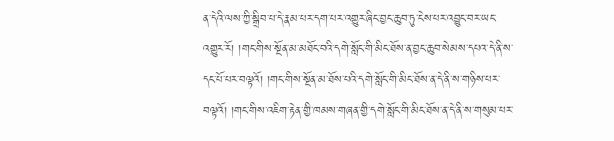ན་དེའི་ལས་ཀྱི་སྒྲིབ་པ་དེ་རྣམ་པར་དག་པར་འགྱུར་ཞིང་བྱང་ཆུབ་ཏུ་ངེས་པར་འབྱུང་བར་ཡང་འགྱུར་རོ། །གང་གིས་སྔོན་མ་མཐོང་བའི་དགེ་སློང་གི་མིང་ཐོས་ན་བྱང་ཆུབ་སེམས་དཔའ་དེ་ནི་ས་དང་པོ་པར་བལྟའོ། །གང་གིས་སྔོན་མ་ཐོས་པའི་དགེ་སློང་གི་མིང་ཐོས་ན་དེ་ནི་ས་གཉིས་པར་བལྟའོ། །གང་གིས་འཇིག་རྟེན་གྱི་ཁམས་གཞན་གྱི་དགེ་སློང་གི་མིང་ཐོས་ན་དེ་ནི་ས་གསུམ་པར་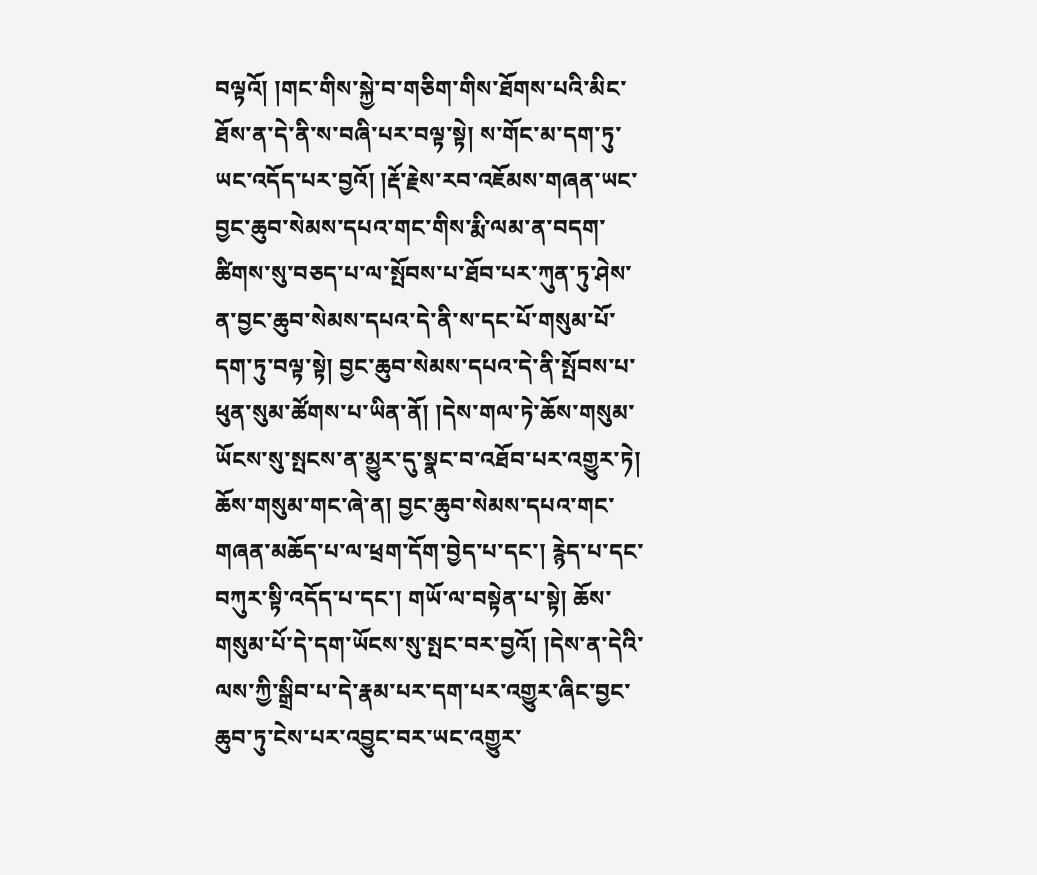བལྟའོ། །གང་གིས་སྐྱེ་བ་གཅིག་གིས་ཐོགས་པའི་མིང་ཐོས་ན་དེ་ནི་ས་བཞི་པར་བལྟ་སྟེ། ས་གོང་མ་དག་ཏུ་ཡང་འདོད་པར་བྱའོ། །རྡོ་རྗེས་རབ་འཇོམས་གཞན་ཡང་བྱང་ཆུབ་སེམས་དཔའ་གང་གིས་རྨི་ལམ་ན་བདག་ཚིགས་སུ་བཅད་པ་ལ་སྤོབས་པ་ཐོབ་པར་ཀུན་ཏུ་ཤེས་ན་བྱང་ཆུབ་སེམས་དཔའ་དེ་ནི་ས་དང་པོ་གསུམ་པོ་དག་ཏུ་བལྟ་སྟེ། བྱང་ཆུབ་སེམས་དཔའ་དེ་ནི་སྤོབས་པ་ཕུན་སུམ་ཚོགས་པ་ཡིན་ནོ། །དེས་གལ་ཏེ་ཆོས་གསུམ་ཡོངས་སུ་སྤངས་ན་མྱུར་དུ་སྣང་བ་འཐོབ་པར་འགྱུར་ཏེ། ཆོས་གསུམ་གང་ཞེ་ན། བྱང་ཆུབ་སེམས་དཔའ་གང་གཞན་མཆོད་པ་ལ་ཕྲག་དོག་བྱེད་པ་དང་། རྙེད་པ་དང་བཀུར་སྟི་འདོད་པ་དང་། གཡོ་ལ་བསྟེན་པ་སྟེ། ཆོས་གསུམ་པོ་དེ་དག་ཡོངས་སུ་སྤང་བར་བྱའོ། །དེས་ན་དེའི་ལས་ཀྱི་སྒྲིབ་པ་དེ་རྣམ་པར་དག་པར་འགྱུར་ཞིང་བྱང་ཆུབ་ཏུ་ངེས་པར་འབྱུང་བར་ཡང་འགྱུར་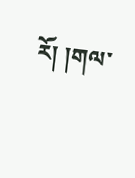རོ། །གལ་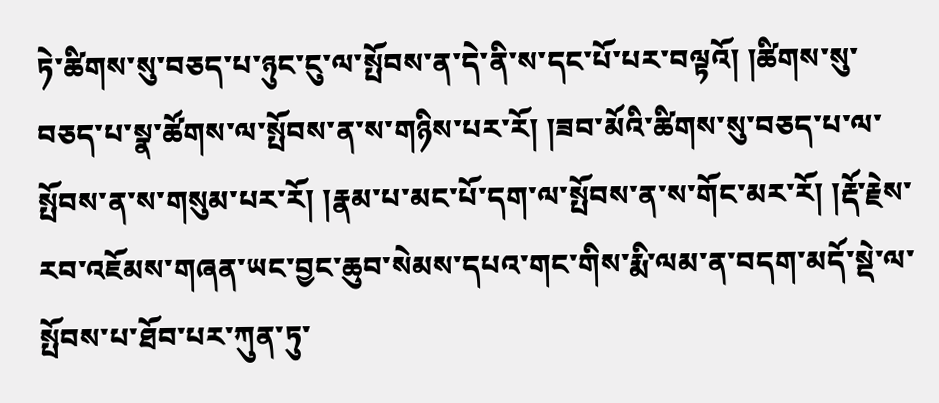ཏེ་ཚིགས་སུ་བཅད་པ་ཉུང་ངུ་ལ་སྤོབས་ན་དེ་ནི་ས་དང་པོ་པར་བལྟའོ། །ཚིགས་སུ་བཅད་པ་སྣ་ཚོགས་ལ་སྤོབས་ན་ས་གཉིས་པར་རོ། །ཟབ་མོའི་ཚིགས་སུ་བཅད་པ་ལ་སྤོབས་ན་ས་གསུམ་པར་རོ། །རྣམ་པ་མང་པོ་དག་ལ་སྤོབས་ན་ས་གོང་མར་རོ། །རྡོ་རྗེས་རབ་འཇོམས་གཞན་ཡང་བྱང་ཆུབ་སེམས་དཔའ་གང་གིས་རྨི་ལམ་ན་བདག་མདོ་སྡེ་ལ་སྤོབས་པ་ཐོབ་པར་ཀུན་ཏུ་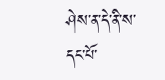ཤེས་ན་དེ་ནི་ས་དང་པོ་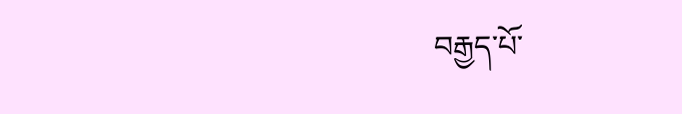བརྒྱད་པོ་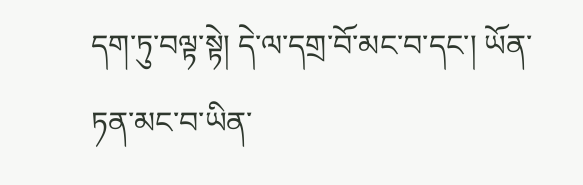དག་ཏུ་བལྟ་སྟེ། དེ་ལ་དགྲ་བོ་མང་བ་དང་། ཡོན་ཏན་མང་བ་ཡིན་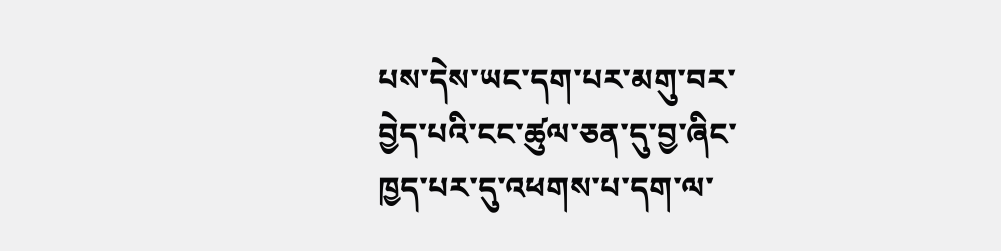པས་དེས་ཡང་དག་པར་མགུ་བར་བྱེད་པའི་ངང་ཚུལ་ཅན་དུ་བྱ་ཞིང་ཁྱད་པར་དུ་འཕགས་པ་དག་ལ་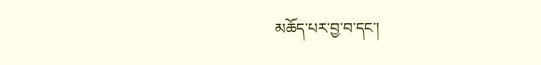མཆོད་པར་བྱ་བ་དང་།